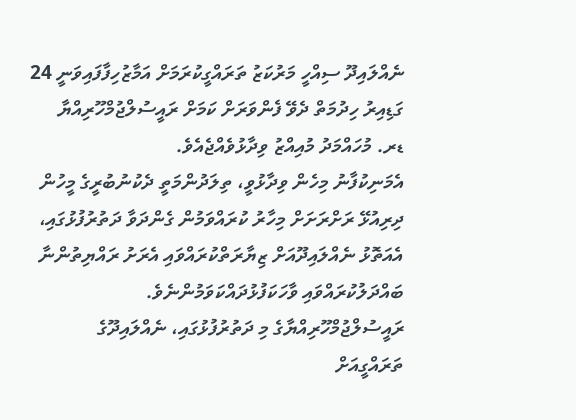ނެއްލައިދޫ ސިއްހީ މަރުކަޒު ތަރައްގީކުރަމަށް އަމާޒުހިފާފައިވަނީ 24 ގަޑިއިރު ހިދުމަތް ދެވޭ ފެންވަރަށް ކަމަށް ރައީސުލްޖުމްހޫރިއްޔާ ޑރ. މުހައްމަދު މުއިއްޒު ވިދާޅުވެއްޖެއެވެ.
އެމަނިކުފާނު މިހެން ވިދާޅުވީ، ތިލަދުންމަތީ ދެކުނުބުރީގެ މީހުން ދިރިއުޅޭ ރަށްރަށަށް މިހާރު ކުރައްވަމުން ގެންދަވާ ދަތުރުފުޅުގައި، އެއަތޮޅު ނެއްލައިދޫއަށް ޒިޔާރަތްކުރައްވައި އެރަށު ރައްޔިތުންނާ ބައްދަލުކުރައްވައި ވާހަކަފުޅުދައްކަވަމުންނެވެ. ރައީސުލްޖުމްހޫރިއްޔާގެ މި ދަތުރުފުޅުގައި، ނެއްލައިދޫގެ ތަރައްގީއަށް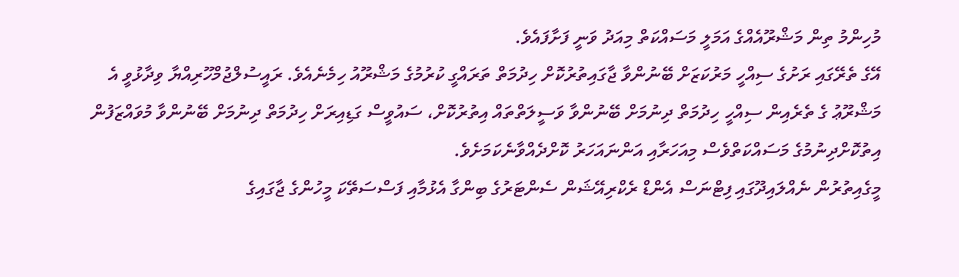މުހިންމު ތިން މަޝްރޫއެއްގެ އަމަލީ މަސައްކަތް މިއަދު ވަނީ ފަށާފައެވެ.
އޭގެ ތެރޭގައި ރަށުގެ ސިއްހީ މަރުކަޒަށް ބޭނުންވާ ޖާގައިތުރުކޮށް ހިދުމަތް ތަރައްގީ ކުރުމުގެ މަޝްރޫއު ހިމެނެއެވެ. ރައީސުލްޖުމްހޫރިއްޔާ ވިދާޅުވީ އެ މަޝްރޫޢު ގެ ތެރެއިން ސިއްހީ ހިދުމަތް ދިނުމަށް ބޭނުންވާ ވަސީލަތްތައް އިތުރުކޮށް، ސައުވީސް ގަޑިއިރަށް ހިދުމަތް ދިނުމަށް ބޭނުންވާ މުވައްޒަފުން އިތުކޮށްދިނުމުގެ މަސައްކަތްވެސް މިއަހަރާއި އަންނައަހަރު ކޮށްދެއްވާނެކަމަށެވެ.
މީގެއިތުރުން ނެއްލައިދޫގައި ފިޓްނަސް އެންޑް ރެކްރިއޭޝަން ސެންޓަރުގެ ބިންގާ އެޅުމާއި ފަސްސަތޭކަ މީހުންގެ ޖާގައިގެ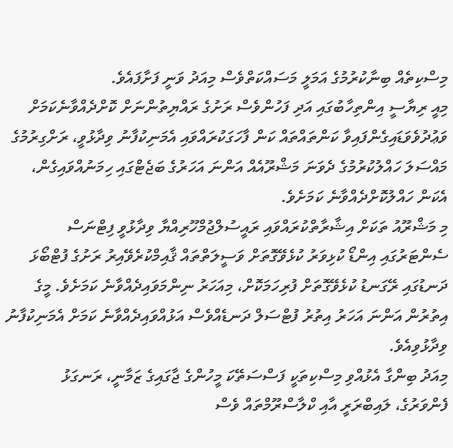މިސްކިތެއް ބިނާކުރުމުގެ އަމަލީ މަސައްކަތްވެސް މިއަދު ވަނީ ފަށާފައެވެ.
މިއީ ރިޔާސީ އިންތިހާބުގައި އަދި ފަހުންވެސް ރަށުގެ ރައްޔިތުންނަށް ކޮށްދެއްވާނެކަމަށް ވަޢުދުވެވަޑައިގެންފައިވާ ކަންތައްތައް ކަން ފާހަގަކުރައްވައި އެމަނިކުފާނު ވިދާޅުވީ، ރަށްގިރުމުގެ މައްސަލަ ހައްލުކުރުމުގެ ދެވަނަ މަޝްރޫއެއް އަންނަ އަހަރުގެ ބަޖެޓްގައި ހިމަނުއްވައިގެން، އެކަން ހައްލުކޮށްދެއްވާނެ ކަމަށެވެ.
މި މަޝްރޫއު ތަކަށް އިޝާރާތްކުރައްވައި ރައީސުލްޖުމްހޫރިއްޔާ ވިދާޅުވީ ފިޓްނަސް ސެންޓަރުގައި އިންޑޯ ކުޅިވަރު ކުޅެވޭގޮތަށް ވަސީލަތްތައް ޤާއިމްކުރެވޭއިރު ރަށުގެ ފުޓްބޯޅަ ދަނޑުގައި ރޭގަނޑު ކުޅެވޭގޮތަށް ފުރިހަމަކޮށް، މިއަހަރު ނިންމަވައިދެއްވާނެ ކަމަށެވެ. މީގެ އިތުރުން އަންނަ އަހަރު އިތުރު ފުޓްސަލް ދަނޑެއްވެސް އަޅުއްވައިދެއްވާނެ ކަމަށް އެމަނިކުފާނު ވިދާޅުވިއެވެ.
މިއަދު ބިންގާ އެޅުއްވި މިސްކިތަކީ ފަސްސަތޭކަ މީހުންގެ ޖާގައިގެ ޒަމާނީ، ރަނގަޅު ފެންވަރުގެ، ލައިބްރަރީ އާއި ކްލާސްރޫމްތައް ވެސް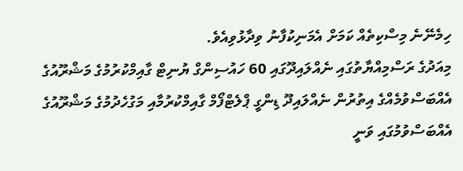ހިމެނޭނެ މިސްކިތެއް ކަމަށް އެމަނިކުފާނު ވިދާޅުވިއެވެ.
މިއަދުގެ ރަސްމިއްޔާތުގައި ނެއްލައިދޫގައި 60 ހައުސިންގް ޔުނިޓް ގާއިމްކުރުމުގެ މަޝްރޫއުގެ އެއްބަސްވުމެއްގެ އިތުރުން ނެއްލައިދޫ ޑިންގީ ޕްލެޓްފޯމް ގާއިމްކުރުމާއި މަގުހެދުމުގެ މަޝްރޫއުގެ އެއްބަސްވުމުގައި ވަނީ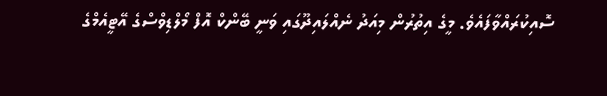ސޮއިކުރައްވާފައެވެ. މީގެ އިތުރުން މިއަދު ނެއްލައިދޫގައި ވަނީ ބޭންކް އޮފް މޯލްޑިވްސްގެ އޭޓީއެމްގެ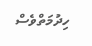ހިދުމަތްވެސް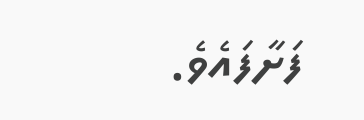ފަށާފައެވެ.